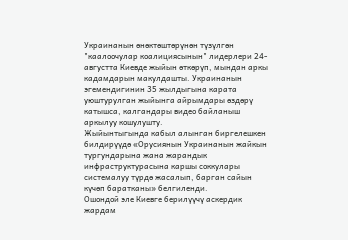Украинанын өнөктөштөрүнөн түзүлгөн "каалоочулар коалициясынын" лидерлери 24-августта Киевде жыйын өткөрүп, мындан аркы кадамдарын макулдашты. Украинанын эгемендигинин 35 жылдыгына карата уюштурулган жыйынга айрымдары өздөрү катышса, калгандары видео байланыш аркылуу кошулушту.
Жыйынтыгында кабыл алынган биргелешкен билдирүүдө «Орусиянын Украинанын жайкын тургундарына жана жарандык инфраструктурасына каршы соккулары системалуу түрдө жасалып, барган сайын күчөп баратканы» белгиленди.
Ошондой эле Киевге берилүүчү аскердик жардам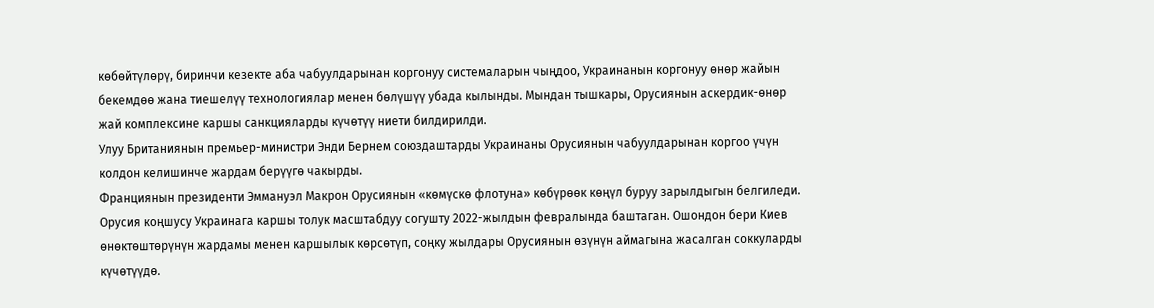көбөйтүлөрү, биринчи кезекте аба чабуулдарынан коргонуу системаларын чыңдоо, Украинанын коргонуу өнөр жайын бекемдөө жана тиешелүү технологиялар менен бөлүшүү убада кылынды. Мындан тышкары, Орусиянын аскердик-өнөр жай комплексине каршы санкцияларды күчөтүү ниети билдирилди.
Улуу Британиянын премьер-министри Энди Бернем союздаштарды Украинаны Орусиянын чабуулдарынан коргоо үчүн колдон келишинче жардам берүүгө чакырды.
Франциянын президенти Эммануэл Макрон Орусиянын «көмүскө флотуна» көбүрөөк көңүл буруу зарылдыгын белгиледи.
Орусия коңшусу Украинага каршы толук масштабдуу согушту 2022-жылдын февралында баштаган. Ошондон бери Киев өнөктөштөрүнүн жардамы менен каршылык көрсөтүп, соңку жылдары Орусиянын өзүнүн аймагына жасалган соккуларды күчөтүүдө.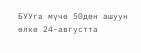БУУга мүчө 50дөн ашуун өлкө 24-августта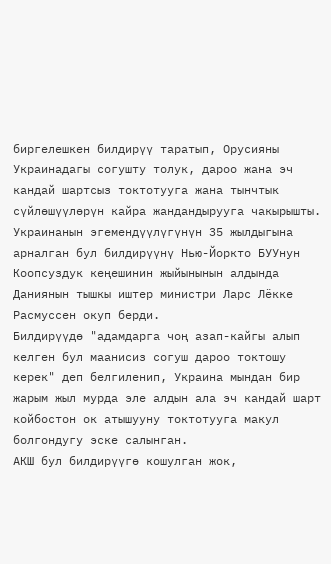биргелешкен билдирүү таратып, Орусияны Украинадагы согушту толук, дароо жана эч кандай шартсыз токтотууга жана тынчтык сүйлөшүүлөрүн кайра жандандырууга чакырышты.
Украинанын эгемендүүлүгүнүн 35 жылдыгына арналган бул билдирүүнү Нью-Йоркто БУУнун Коопсуздук кеңешинин жыйынынын алдында Даниянын тышкы иштер министри Ларс Лёкке Расмуссен окуп берди.
Билдирүүдө "адамдарга чоң азап-кайгы алып келген бул маанисиз согуш дароо токтошу керек" деп белгиленип, Украина мындан бир жарым жыл мурда эле алдын ала эч кандай шарт койбостон ок атышууну токтотууга макул болгондугу эске салынган.
АКШ бул билдирүүгө кошулган жок,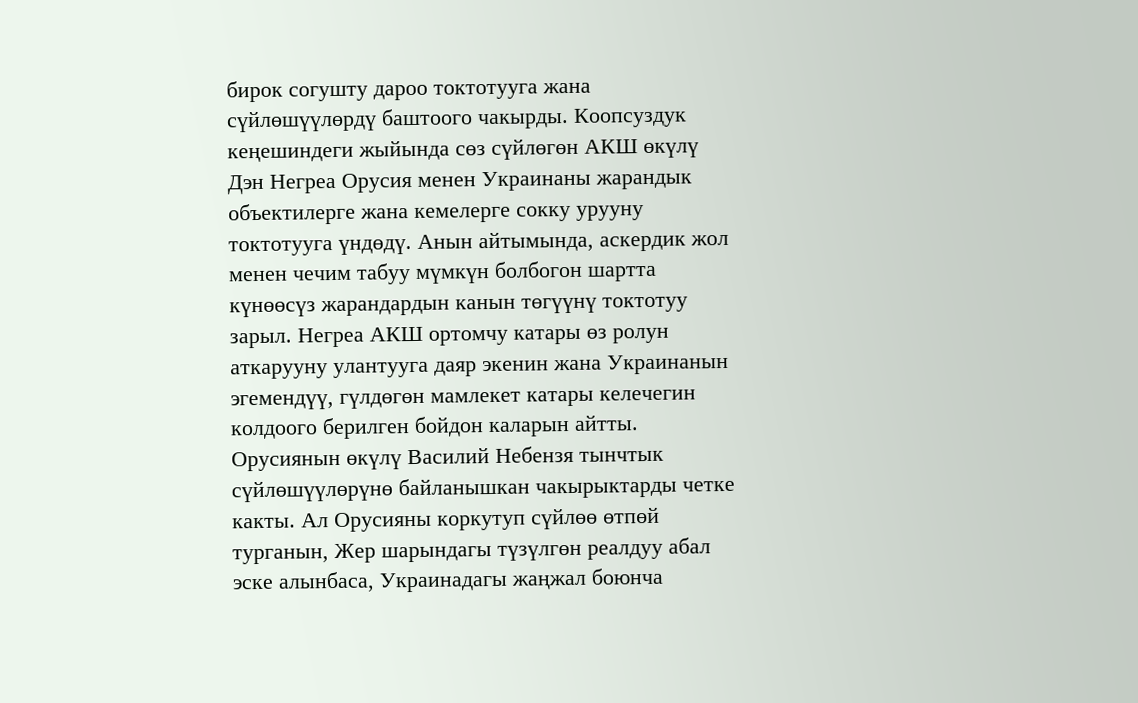бирок согушту дароо токтотууга жана сүйлөшүүлөрдү баштоого чакырды. Коопсуздук кеңешиндеги жыйында сөз сүйлөгөн АКШ өкүлү Дэн Негреа Орусия менен Украинаны жарандык объектилерге жана кемелерге сокку урууну токтотууга үндөдү. Анын айтымында, аскердик жол менен чечим табуу мүмкүн болбогон шартта күнөөсүз жарандардын канын төгүүнү токтотуу зарыл. Негреа АКШ ортомчу катары өз ролун аткарууну улантууга даяр экенин жана Украинанын эгемендүү, гүлдөгөн мамлекет катары келечегин колдоого берилген бойдон каларын айтты.
Орусиянын өкүлү Василий Небензя тынчтык сүйлөшүүлөрүнө байланышкан чакырыктарды четке какты. Ал Орусияны коркутуп сүйлөө өтпөй турганын, Жер шарындагы түзүлгөн реалдуу абал эске алынбаса, Украинадагы жаңжал боюнча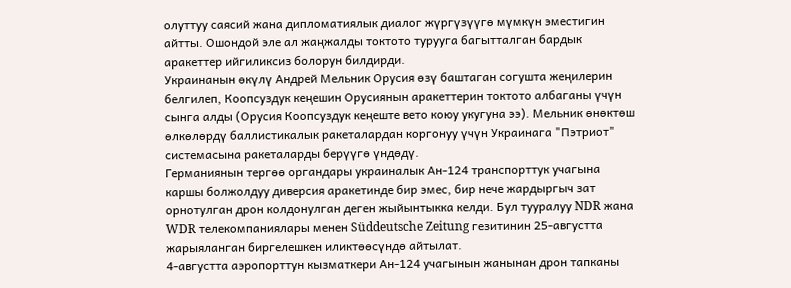олуттуу саясий жана дипломатиялык диалог жүргүзүүгө мүмкүн эместигин айтты. Ошондой эле ал жаңжалды токтото турууга багытталган бардык аракеттер ийгиликсиз болорун билдирди.
Украинанын өкүлү Андрей Мельник Орусия өзү баштаган согушта жеңилерин белгилеп, Коопсуздук кеңешин Орусиянын аракеттерин токтото албаганы үчүн сынга алды (Орусия Коопсуздук кеңеште вето коюу укугуна ээ). Мельник өнөктөш өлкөлөрдү баллистикалык ракеталардан коргонуу үчүн Украинага "Пэтриот" системасына ракеталарды берүүгө үндөдү.
Германиянын тергөө органдары украиналык Ан-124 транспорттук учагына каршы болжолдуу диверсия аракетинде бир эмес, бир нече жардыргыч зат орнотулган дрон колдонулган деген жыйынтыкка келди. Бул тууралуу NDR жана WDR телекомпаниялары менен Süddeutsche Zeitung гезитинин 25-августта жарыяланган биргелешкен иликтөөсүндө айтылат.
4-августта аэропорттун кызматкери Ан-124 учагынын жанынан дрон тапканы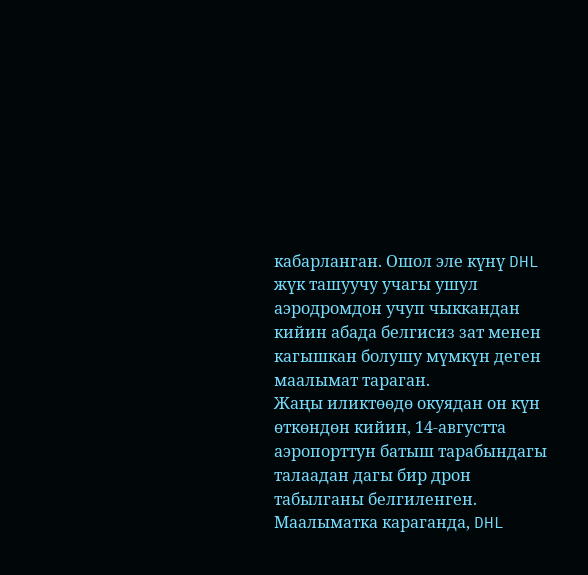кабарланган. Ошол эле күнү DHL жүк ташуучу учагы ушул аэродромдон учуп чыккандан кийин абада белгисиз зат менен кагышкан болушу мүмкүн деген маалымат тараган.
Жаңы иликтөөдө окуядан он күн өткөндөн кийин, 14-августта аэропорттун батыш тарабындагы талаадан дагы бир дрон табылганы белгиленген. Маалыматка караганда, DHL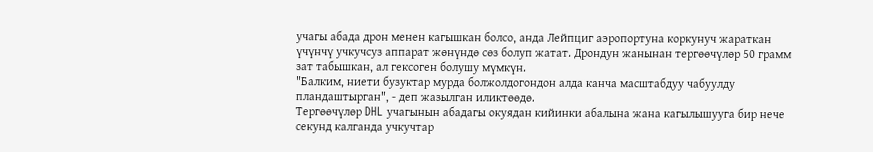учагы абада дрон менен кагышкан болсо, анда Лейпциг аэропортуна коркунуч жараткан үчүнчү учкучсуз аппарат жөнүндө сөз болуп жатат. Дрондун жанынан тергөөчүлөр 50 грамм зат табышкан, ал гексоген болушу мүмкүн.
"Балким, ниети бузуктар мурда болжолдогондон алда канча масштабдуу чабуулду пландаштырган", - деп жазылган иликтөөдө.
Тергөөчүлөр DHL учагынын абадагы окуядан кийинки абалына жана кагылышууга бир нече секунд калганда учкучтар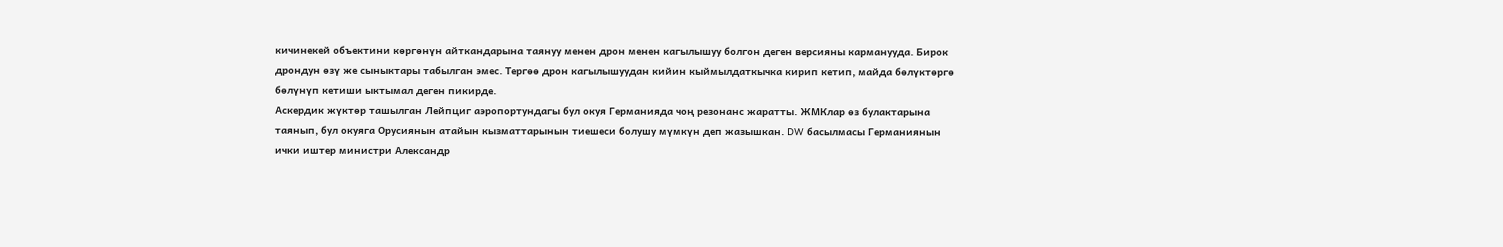кичинекей объектини көргөнүн айткандарына таянуу менен дрон менен кагылышуу болгон деген версияны карманууда. Бирок дрондун өзү же сыныктары табылган эмес. Тергөө дрон кагылышуудан кийин кыймылдаткычка кирип кетип, майда бөлүктөргө бөлүнүп кетиши ыктымал деген пикирде.
Аскердик жүктөр ташылган Лейпциг аэропортундагы бул окуя Германияда чоң резонанс жаратты. ЖМКлар өз булактарына таянып, бул окуяга Орусиянын атайын кызматтарынын тиешеси болушу мүмкүн деп жазышкан. DW басылмасы Германиянын ички иштер министри Александр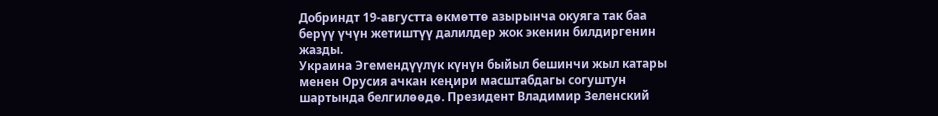Добриндт 19-августта өкмөттө азырынча окуяга так баа берүү үчүн жетиштүү далилдер жок экенин билдиргенин жазды.
Украина Эгемендүүлүк күнүн быйыл бешинчи жыл катары менен Орусия ачкан кеңири масштабдагы согуштун шартында белгилөөдө. Президент Владимир Зеленский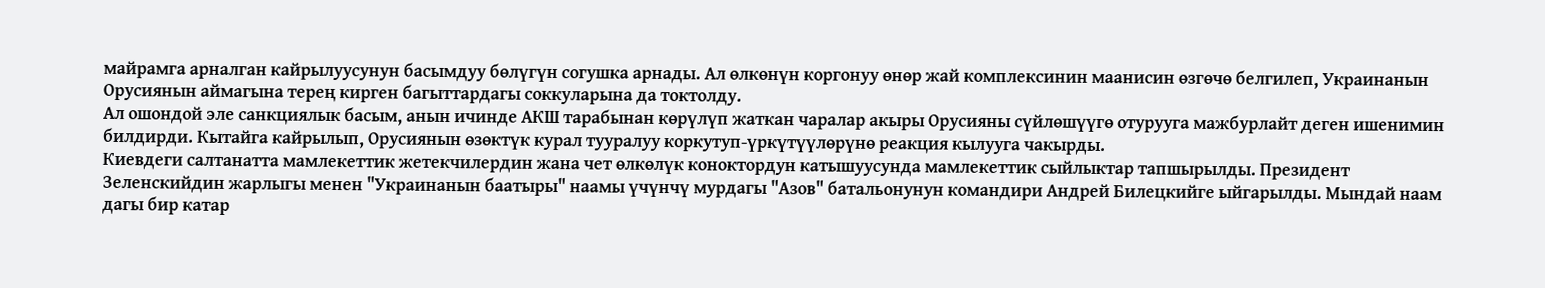майрамга арналган кайрылуусунун басымдуу бөлүгүн согушка арнады. Ал өлкөнүн коргонуу өнөр жай комплексинин маанисин өзгөчө белгилеп, Украинанын Орусиянын аймагына терең кирген багыттардагы соккуларына да токтолду.
Ал ошондой эле санкциялык басым, анын ичинде АКШ тарабынан көрүлүп жаткан чаралар акыры Орусияны сүйлөшүүгө отурууга мажбурлайт деген ишенимин билдирди. Кытайга кайрылып, Орусиянын өзөктүк курал тууралуу коркутуп-үркүтүүлөрүнө реакция кылууга чакырды.
Киевдеги салтанатта мамлекеттик жетекчилердин жана чет өлкөлүк коноктордун катышуусунда мамлекеттик сыйлыктар тапшырылды. Президент Зеленскийдин жарлыгы менен "Украинанын баатыры" наамы үчүнчү мурдагы "Азов" батальонунун командири Андрей Билецкийге ыйгарылды. Мындай наам дагы бир катар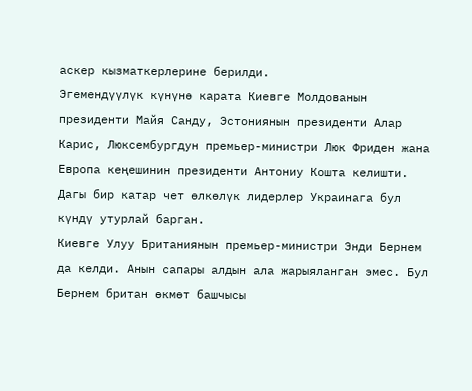аскер кызматкерлерине берилди.
Эгемендүүлүк күнүнө карата Киевге Молдованын президенти Майя Санду, Эстониянын президенти Алар Карис, Люксембургдун премьер-министри Люк Фриден жана Европа кеңешинин президенти Антониу Кошта келишти. Дагы бир катар чет өлкөлүк лидерлер Украинага бул күндү утурлай барган.
Киевге Улуу Британиянын премьер-министри Энди Бернем да келди. Анын сапары алдын ала жарыяланган эмес. Бул Бернем британ өкмөт башчысы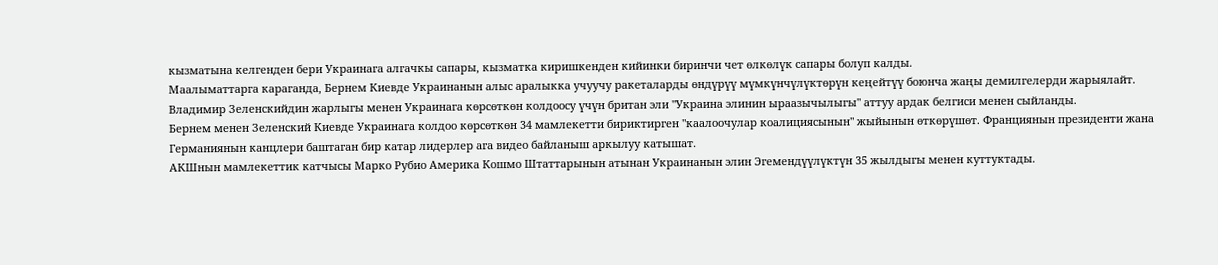кызматына келгенден бери Украинага алгачкы сапары, кызматка киришкенден кийинки биринчи чет өлкөлүк сапары болуп калды.
Маалыматтарга караганда, Бернем Киевде Украинанын алыс аралыкка учуучу ракеталарды өндүрүү мүмкүнчүлүктөрүн кеңейтүү боюнча жаңы демилгелерди жарыялайт.
Владимир Зеленскийдин жарлыгы менен Украинага көрсөткөн колдоосу үчүн британ эли "Украина элинин ыраазычылыгы" аттуу ардак белгиси менен сыйланды.
Бернем менен Зеленский Киевде Украинага колдоо көрсөткөн 34 мамлекетти бириктирген "каалоочулар коалициясынын" жыйынын өткөрүшөт. Франциянын президенти жана Германиянын канцлери баштаган бир катар лидерлер ага видео байланыш аркылуу катышат.
АКШнын мамлекеттик катчысы Марко Рубио Америка Кошмо Штаттарынын атынан Украинанын элин Эгемендүүлүктүн 35 жылдыгы менен куттуктады.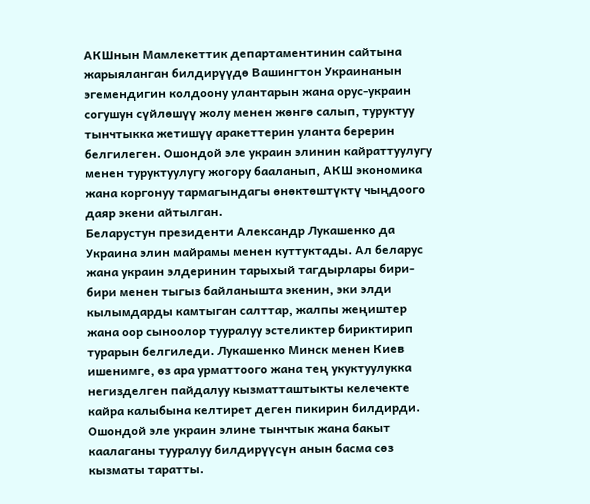АКШнын Мамлекеттик департаментинин сайтына жарыяланган билдирүүдө Вашингтон Украинанын эгемендигин колдоону улантарын жана орус-украин согушун сүйлөшүү жолу менен жөнгө салып, туруктуу тынчтыкка жетишүү аракеттерин уланта берерин белгилеген. Ошондой эле украин элинин кайраттуулугу менен туруктуулугу жогору бааланып, АКШ экономика жана коргонуу тармагындагы өнөктөштүктү чыңдоого даяр экени айтылган.
Беларустун президенти Александр Лукашенко да Украина элин майрамы менен куттуктады. Ал беларус жана украин элдеринин тарыхый тагдырлары бири-бири менен тыгыз байланышта экенин, эки элди кылымдарды камтыган салттар, жалпы жеңиштер жана оор сыноолор тууралуу эстеликтер бириктирип турарын белгиледи. Лукашенко Минск менен Киев ишенимге, өз ара урматтоого жана тең укуктуулукка негизделген пайдалуу кызматташтыкты келечекте кайра калыбына келтирет деген пикирин билдирди. Ошондой эле украин элине тынчтык жана бакыт каалаганы тууралуу билдирүүсүн анын басма сөз кызматы таратты.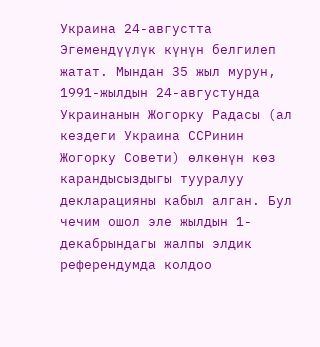Украина 24-августта Эгемендүүлүк күнүн белгилеп жатат. Мындан 35 жыл мурун, 1991-жылдын 24-августунда Украинанын Жогорку Радасы (ал кездеги Украина ССРинин Жогорку Совети) өлкөнүн көз карандысыздыгы тууралуу декларацияны кабыл алган. Бул чечим ошол эле жылдын 1-декабрындагы жалпы элдик референдумда колдоо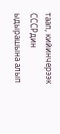таап, кийинчерээк СССРдин ыдырашына алып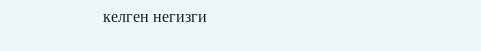келген негизги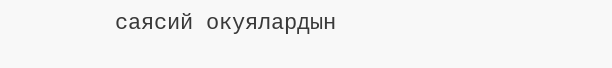саясий окуялардын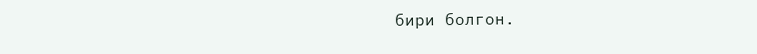бири болгон.